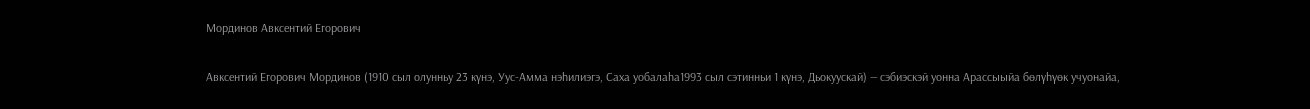Мординов Авксентий Егорович

Авксентий Егорович Мординов (1910 сыл олунньу 23 күнэ, Уус-Амма нэһилиэгэ, Саха уобалаһа1993 сыл сэтинньи 1 күнэ, Дьокуускай) — сэбиэскэй уонна Арассыыйа бөлүһүөк учуонайа,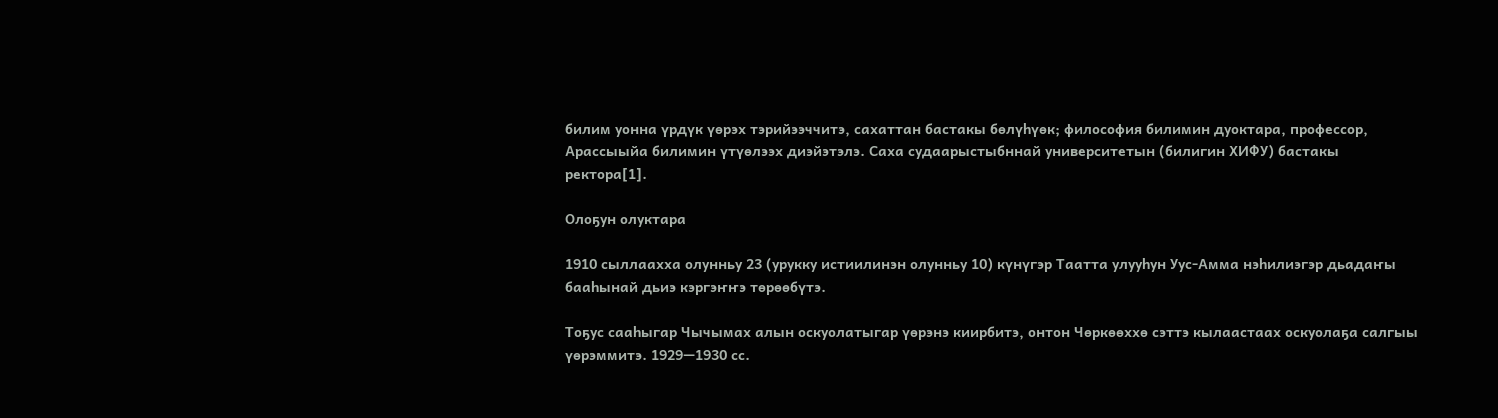билим уонна үрдүк үөрэх тэрийээччитэ, сахаттан бастакы бөлүһүөк; философия билимин дуоктара, профессор, Арассыыйа билимин үтүөлээх диэйэтэлэ. Саха судаарыстыбннай университетын (билигин ХИФУ) бастакы ректора[1].

Олоҕун олуктара

1910 сыллаахха олунньу 23 (урукку истиилинэн олунньу 10) күнүгэр Таатта улууһун Уус-Амма нэһилиэгэр дьадаҥы бааһынай дьиэ кэргэҥҥэ төрөөбүтэ.

Тоҕус сааһыгар Чычымах алын оскуолатыгар үөрэнэ киирбитэ, онтон Чөркөөххө сэттэ кылаастаах оскуолаҕа салгыы үөрэммитэ. 1929—1930 сс.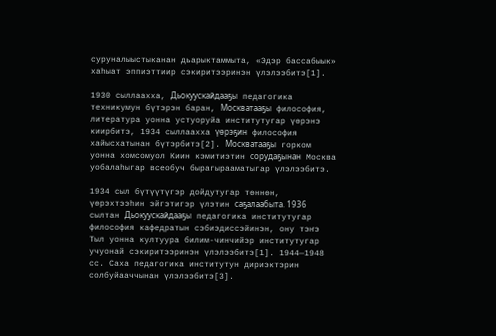суруналыыстыканан дьарыктаммыта, «Эдэр бассабыык» хаһыат эппиэттиир сэкиритээринэн үлэлээбитэ[1].

1930 сыллаахха, Дьокуускайдааҕы педагогика техникумун бүтэрэн баран, Москватааҕы философия, литература уонна устуоруйа институтугар үөрэнэ киирбитэ, 1934 сыллаахха үөрэҕин философия хайысхатынан бүтэрбитэ[2]. Москватааҕы горком уонна хомсомуол Киин кэмитиэтин сорудаҕынан Москва уобалаһыгар всеобуч бырагырааматыгар үлэлээбитэ.

1934 сыл бүтүүтүгэр дойдутугар төннөн, үөрэхтээһин эйгэтигэр үлэтин саҕалаабыта. 1936 сылтан Дьокуускайдааҕы педагогика институтугар философия кафедратын сэбиэдиссэйинэн, ону тэҥэ Тыл уонна култуура билим-чинчийэр институтугар учуонай сэкиритээринэн үлэлээбитэ[1]. 1944—1948 сс. Саха педагогика институтун дириэктэрин солбуйааччынан үлэлээбитэ[3].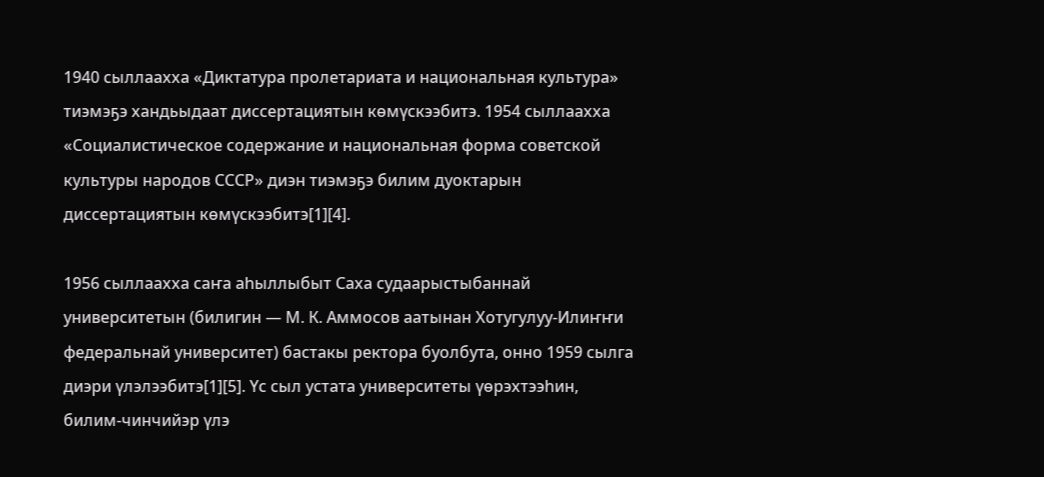1940 сыллаахха «Диктатура пролетариата и национальная культура» тиэмэҕэ хандьыдаат диссертациятын көмүскээбитэ. 1954 сыллаахха «Социалистическое содержание и национальная форма советской культуры народов СССР» диэн тиэмэҕэ билим дуоктарын диссертациятын көмүскээбитэ[1][4].

1956 сыллаахха саҥа аһыллыбыт Саха судаарыстыбаннай университетын (билигин — М. К. Аммосов аатынан Хотугулуу-Илиҥҥи федеральнай университет) бастакы ректора буолбута, онно 1959 сылга диэри үлэлээбитэ[1][5]. Үс сыл устата университеты үөрэхтээһин, билим-чинчийэр үлэ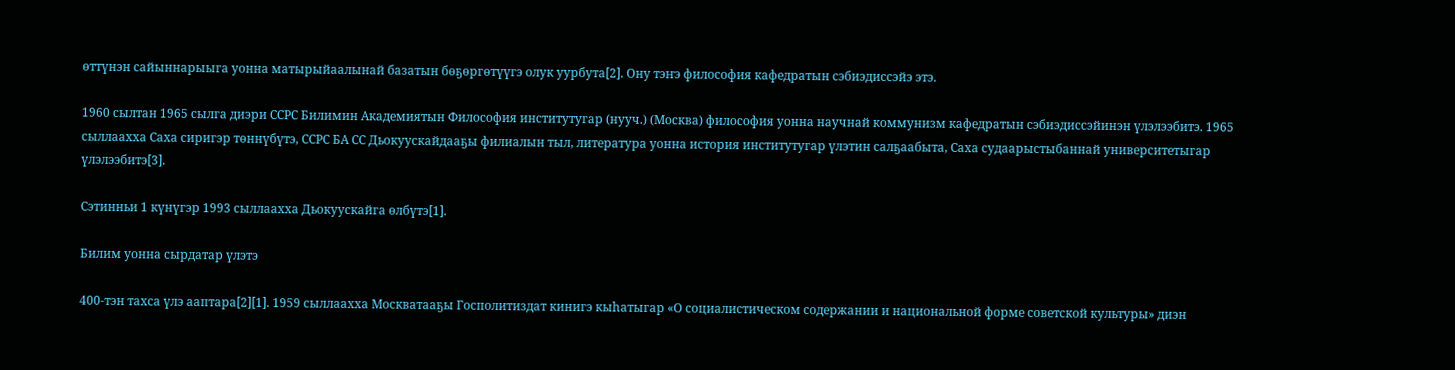өттүнэн сайыннарыыга уонна матырыйаалынай базатын бөҕөргөтүүгэ олук уурбута[2]. Ону тэҥэ философия кафедратын сэбиэдиссэйэ этэ.

1960 сылтан 1965 сылга диэри ССРС Билимин Академиятын Философия институтугар (нууч.) (Москва) философия уонна научнай коммунизм кафедратын сэбиэдиссэйинэн үлэлээбитэ. 1965 сыллаахха Саха сиригэр төннүбүтэ, ССРС БА СС Дьокуускайдааҕы филиалын тыл, литература уонна история институтугар үлэтин салҕаабыта, Саха судаарыстыбаннай университетыгар үлэлээбитэ[3].

Сэтинньи 1 күнүгэр 1993 сыллаахха Дьокуускайга өлбүтэ[1].

Билим уонна сырдатар үлэтэ

400-тэн тахса үлэ ааптара[2][1]. 1959 сыллаахха Москватааҕы Госполитиздат кинигэ кыһатыгар «О социалистическом содержании и национальной форме советской культуры» диэн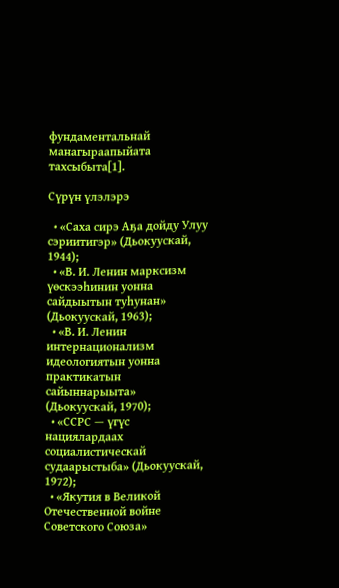фундаментальнай манагыраапыйата тахсыбыта[1].

Сүрүн үлэлэрэ

  • «Саха сирэ Аҕа дойду Улуу сэриитигэр» (Дьокуускай, 1944);
  • «В. И. Ленин марксизм үөскээһинин уонна сайдыытын туһунан» (Дьокуускай, 1963);
  • «В. И. Ленин интернационализм идеологиятын уонна практикатын сайыннарыыта» (Дьокуускай, 1970);
  • «ССРС — үгүс нациялардаах социалистическай судаарыстыба» (Дьокуускай, 1972);
  • «Якутия в Великой Отечественной войне Советского Союза»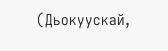(Дьокуускай,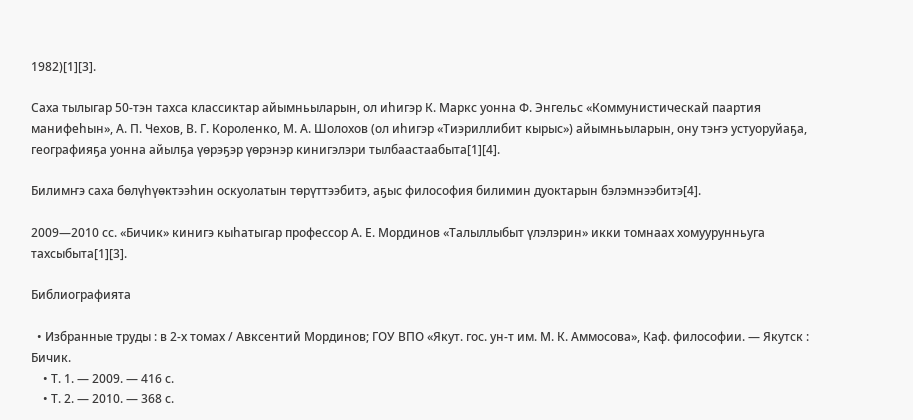1982)[1][3].

Саха тылыгар 50-тэн тахса классиктар айымньыларын, ол иһигэр К. Маркс уонна Ф. Энгельс «Коммунистическай паартия манифеһын», А. П. Чехов, В. Г. Короленко, М. А. Шолохов (ол иһигэр «Тиэриллибит кырыс») айымньыларын, ону тэҥэ устуоруйаҕа, географияҕа уонна айылҕа үөрэҕэр үөрэнэр кинигэлэри тылбаастаабыта[1][4].

Билимҥэ саха бөлүһүөктээһин оскуолатын төрүттээбитэ, аҕыс философия билимин дуоктарын бэлэмнээбитэ[4].

2009—2010 сс. «Бичик» кинигэ кыһатыгар профессор А. Е. Мординов «Талыллыбыт үлэлэрин» икки томнаах хомуурунньуга тахсыбыта[1][3].

Библиографията

  • Избранные труды : в 2-х томах / Авксентий Мординов; ГОУ ВПО «Якут. гос. ун-т им. М. К. Аммосова», Каф. философии. — Якутск : Бичик.
    • Т. 1. — 2009. — 416 с.
    • Т. 2. — 2010. — 368 с.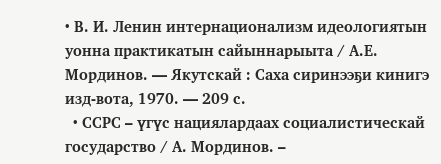• В. И. Ленин интернационализм идеологиятын уонна практикатын сайыннарыыта / А.Е. Мординов. — Якутскай : Саха сиринээҕи кинигэ изд-вота, 1970. — 209 с.
  • ССРС – үгүс нациялардаах социалистическай государство / А. Мординов. –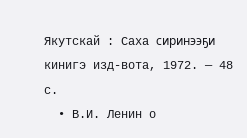Якутскай : Саха сиринээҕи кинигэ изд-вота, 1972. — 48 с.
  • В.И. Ленин о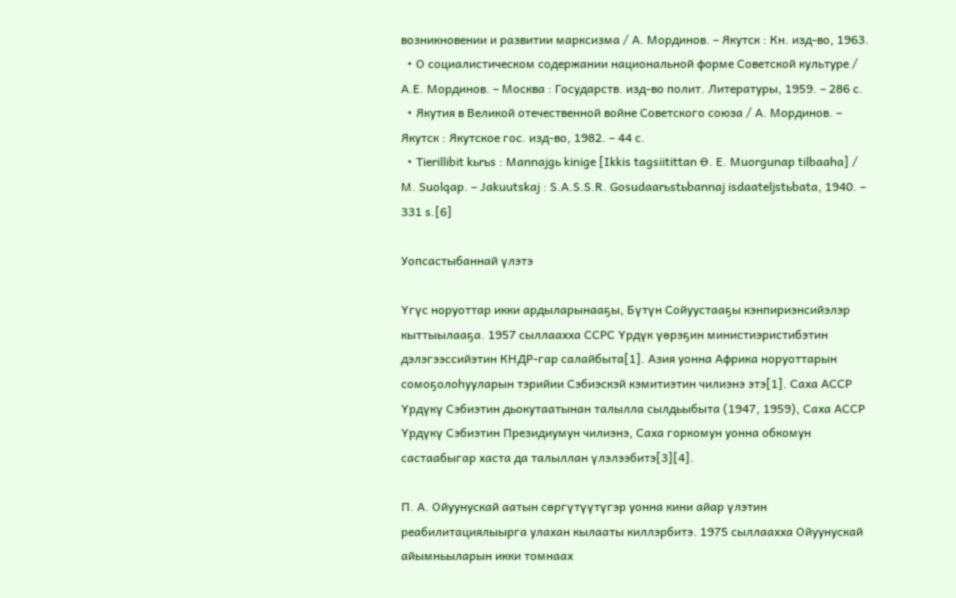возникновении и развитии марксизма / А. Мординов. – Якутск : Кн. изд-во, 1963.
  • О социалистическом содержании национальной форме Советской культуре / А.Е. Мординов. – Москва : Государств. изд-во полит. Литературы, 1959. – 286 с.
  • Якутия в Великой отечественной войне Советского союза / А. Мординов. – Якутск : Якутское гос. изд-во, 1982. – 44 с.
  • Tierillibit kьrьs : Mannajgь kinige [Ikkis tagsiitittan Ө. E. Muorgunap tilbaaha] / M. Suolqap. – Jakuutskaj : S.A.S.S.R. Gosudaarьstьbannaj isdaateljstьbata, 1940. – 331 s.[6]

Уопсастыбаннай үлэтэ

Үгүс норуоттар икки ардыларынааҕы, Бүтүн Сойуустааҕы кэнпириэнсийэлэр кыттыылааҕа. 1957 сыллаахха ССРС Үрдүк үөрэҕин министиэристибэтин дэлэгээссийэтин КНДР-гар салайбыта[1]. Азия уонна Африка норуоттарын сомоҕолоһууларын тэрийии Сэбиэскэй кэмитиэтин чилиэнэ этэ[1]. Саха АССР Үрдүкү Сэбиэтин дьокутаатынан талылла сылдьыбыта (1947, 1959), Саха АССР Үрдүкү Сэбиэтин Президиумун чилиэнэ, Саха горкомун уонна обкомун састаабыгар хаста да талыллан үлэлээбитэ[3][4].

П. А. Ойуунускай аатын сөргүтүүтүгэр уонна кини айар үлэтин реабилитациялыырга улахан кылааты киллэрбитэ. 1975 сыллаахха Ойуунускай айымньыларын икки томнаах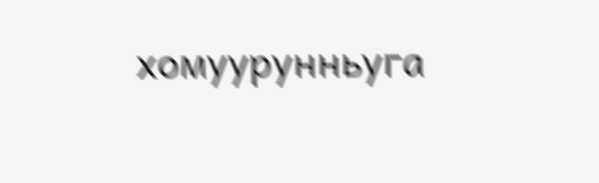хомуурунньуга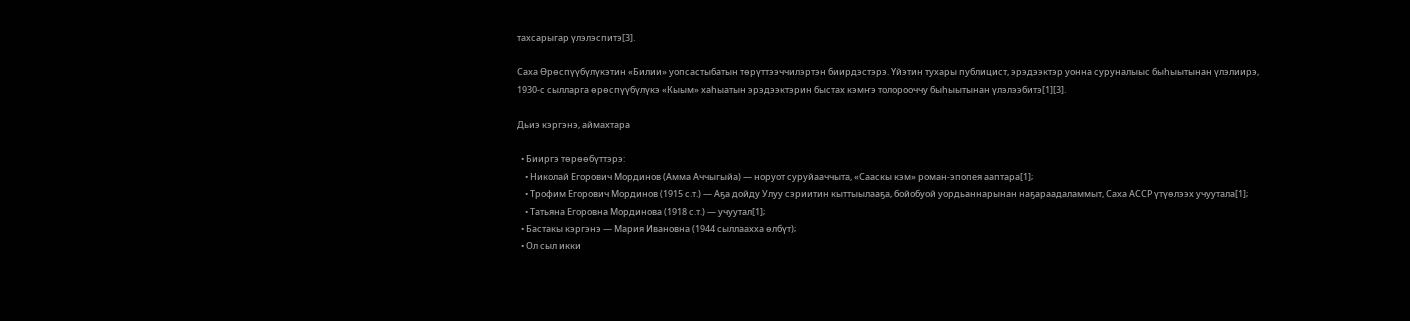тахсарыгар үлэлэспитэ[3].

Саха Өрөспүүбүлүкэтин «Билии» уопсастыбатын төрүттээччилэртэн биирдэстэрэ. Үйэтин тухары публицист, эрэдээктэр уонна суруналыыс быһыытынан үлэлиирэ, 1930-с сылларга өрөспүүбүлүкэ «Кыым» хаһыатын эрэдээктэрин быстах кэмҥэ толорооччу быһыытынан үлэлээбитэ[1][3].

Дьиэ кэргэнэ, аймахтара

  • Бииргэ төрөөбүттэрэ:
    • Николай Егорович Мординов (Амма Аччыгыйа) — норуот суруйааччыта, «Сааскы кэм» роман-эпопея ааптара[1];
    • Трофим Егорович Мординов (1915 с.т.) — Аҕа дойду Улуу сэриитин кыттыылааҕа, бойобуой уордьаннарынан наҕараадаламмыт, Саха АССР үтүөлээх учуутала[1];
    • Татьяна Егоровна Мординова (1918 с.т.) — учуутал[1];
  • Бастакы кэргэнэ — Мария Ивановна (1944 сыллаахха өлбүт);
  • Ол сыл икки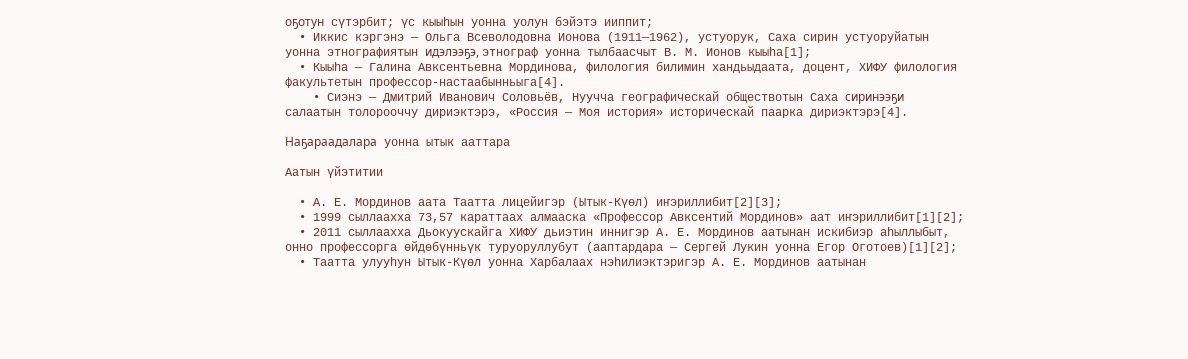оҕотун сүтэрбит; үс кыыһын уонна уолун бэйэтэ ииппит;
  • Иккис кэргэнэ — Ольга Всеволодовна Ионова (1911—1962), устуорук, Саха сирин устуоруйатын уонна этнографиятын идэлээҕэ, этнограф уонна тылбаасчыт В. М. Ионов кыыһа[1];
  • Кыыһа — Галина Авксентьевна Мординова, филология билимин хандьыдаата, доцент, ХИФУ филология факультетын профессор-настаабынньыга[4].
    • Сиэнэ — Дмитрий Иванович Соловьёв, Нуучча географическай обществотын Саха сиринээҕи салаатын толорооччу дириэктэрэ, «Россия — Моя история» историческай паарка дириэктэрэ[4].

Наҕараадалара уонна ытык ааттара

Аатын үйэтитии

  • А. Е. Мординов аата Таатта лицейигэр (Ытык-Күөл) иҥэриллибит[2][3];
  • 1999 сыллаахха 73,57 караттаах алмааска «Профессор Авксентий Мординов» аат иҥэриллибит[1][2];
  • 2011 сыллаахха Дьокуускайга ХИФУ дьиэтин иннигэр А. Е. Мординов аатынан искибиэр аһыллыбыт, онно профессорга өйдөбүнньүк туруоруллубут (ааптардара — Сергей Лукин уонна Егор Оготоев)[1][2];
  • Таатта улууһун Ытык-Күөл уонна Харбалаах нэһилиэктэригэр А. Е. Мординов аатынан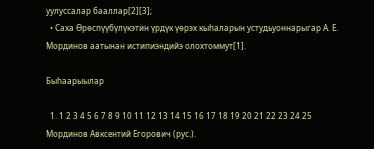уулуссалар бааллар[2][3];
  • Саха Өрөспүүбүлүкэтин үрдүк үөрэх кыһаларын устудьуоннарыгар А. Е. Мординов аатынан истипиэндийэ олохтоммут[1].

Быһаарыылар

  1. 1 2 3 4 5 6 7 8 9 10 11 12 13 14 15 16 17 18 19 20 21 22 23 24 25 Мординов Авксентий Егорович (рус.).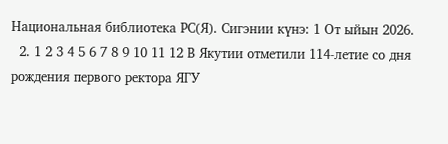Национальная библиотека РС(Я). Сигэнии күнэ: 1 От ыйын 2026.
  2. 1 2 3 4 5 6 7 8 9 10 11 12 В Якутии отметили 114-летие со дня рождения первого ректора ЯГУ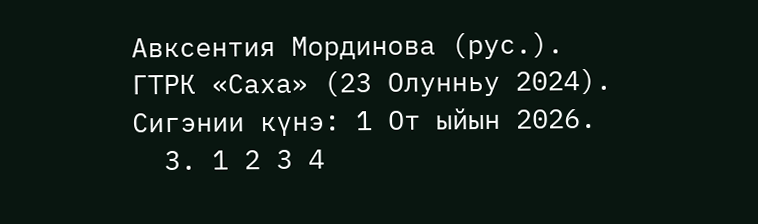Авксентия Мординова (рус.). ГТРК «Саха» (23 Олунньу 2024). Сигэнии күнэ: 1 От ыйын 2026.
  3. 1 2 3 4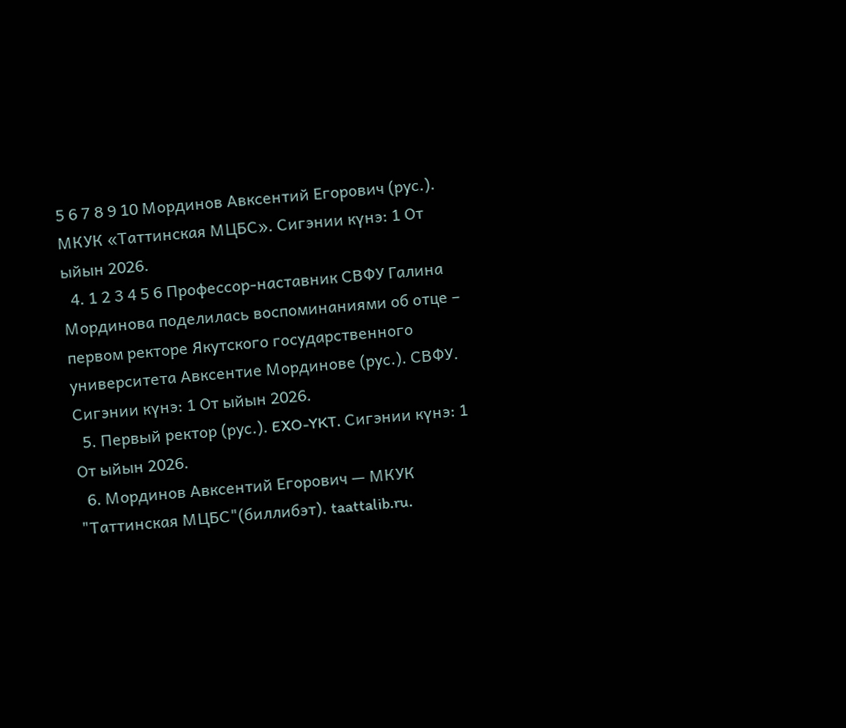5 6 7 8 9 10 Мординов Авксентий Егорович (рус.). МКУК «Таттинская МЦБС». Сигэнии күнэ: 1 От ыйын 2026.
  4. 1 2 3 4 5 6 Профессор-наставник СВФУ Галина Мординова поделилась воспоминаниями об отце – первом ректоре Якутского государственного университета Авксентие Мординове (рус.). СВФУ. Сигэнии күнэ: 1 От ыйын 2026.
  5. Первый ректор (рус.). EXO-YKT. Сигэнии күнэ: 1 От ыйын 2026.
  6. Мординов Авксентий Егорович — МКУК "Таттинская МЦБС"(биллибэт). taattalib.ru.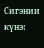Сигэнии күнэ: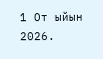1 От ыйын 2026.